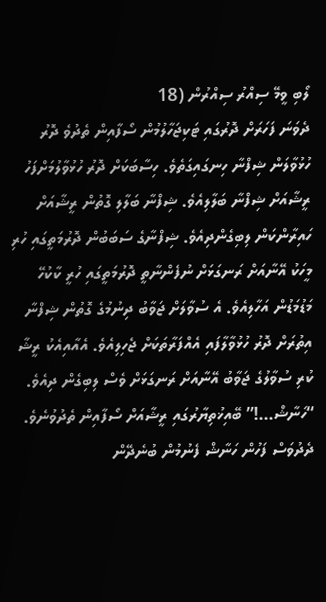ލޯބި ވީމޭ ސިއްރު ސިއްރުން (18
ދެވަނަ ފަހަރަށް ދޮރުގައި ޓަކިޖަހާލުމުން ސޯފާއިން ތެދުވެ ދޮރު ހުޅުވާލަން ޝިފްނާ ހިނގައިގަތެވެ. ހިސާބަކަށް ދޮރު ހުޅުވާލުމަށްފަހު ރީޝާއަށް ޝިފްނާ ބަލާލިއެވެ. ޝިފްނާ ބަލާލި ގޮތުން ރީޝާއަށް ހައިރާންކަން ލިބިގެންދިއެވެ. ޝިފްނާގެ ސަބަބުން ދޮރުމަތީގައި ހުރި މީހަކު އޭނާއަށް ރަނގަޅަށް ނުފެންނާތީ ދޮރުމަތީގައި ހުރީ ކާކުހޭ މަޑުމަޑުން އަހާލިއެވެ. އެ ސުވާލަށް ޖަވާބު ދިނުމުގެ ގޮތުން ޝިފްނާ އިތުރަށް ދޮރު ހުޅުވާލާފައި އެއްފަރާތަކަށް ޖެހިލިއެވެ. އެއާއިއެކު ރީޝާ ކުރި ސުވާލުގެ ޖަވާބު އޭނާއަށް ރަނގަޅަށް ވެސް ލިބިގެން ދިއެވެ. “ހަނާޝް…!” ބޭއިޚުތިޔާރުގައި ރީޝާއަށް ސޯފާއިން ތެދުވުނެވެ. ދެދުވަސް ފަހުން ހަނާޝް ފެނުމުން ބުނެދޭން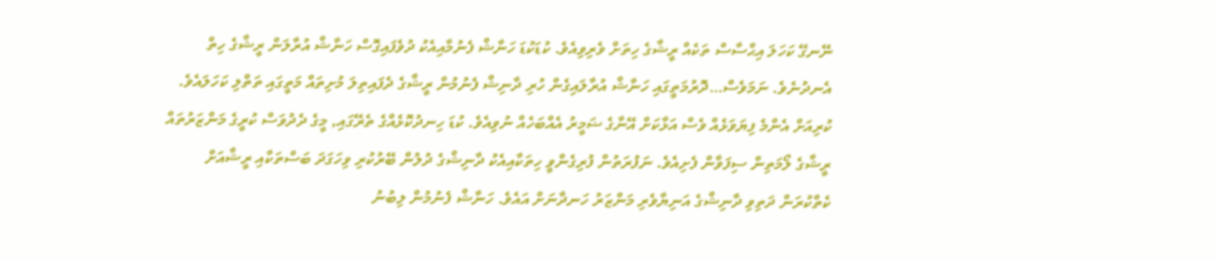ނޭނގޭ ކަހަލަ އިޙްސާސް ތަކެއް ރީޝާގެ ހިތަށް ވެރިވިއެވެ. ކުޑަކުޑަ ހަނާޝް ފެނުމާއިއެކު ދުވެފައިގޮސް ހަނާޝް އުރާލަން ރީޝާގެ ހިތް އެނދުނެވެ. ނަމަވެސް…ދޮރުމަތީގައި ހަނާޝް އުރާލައިގެން ހުރި ދާނިޝް ފެނުމުން ރީޝާގެ ދެފައިތިލަ މުށިތައް މަތީގައި ތަތްލި ކަހަލައެވެ. ކުރިއަށް އެންމެ ފިޔަވަޅެއް ވެސް އަޅާކަށް އޭނާގެ ޟަމީރު އެއްބަހެއް ނުވިއެވެ. ކުޑަ ހިނދުކޮޅެއްގެ ތެރޭގައި, މީގެ ދެދުވަސް ކުރީގެ މަންޒަރުތައް ރީޝާގެ ލޯމަތިން ސިފަވާން ފެށިއެވެ. ނަފުރަތުން ފުރިގެންވީ ހިތަކާއިއެކު ދާނިޝްގެ ދުލުން ބޭރުކުރި ވިހަގަދަ ބަސްތަކާއި ރީޝާއަށް ކެތްކުރަން ދަތިވި ދާނިޝްގެ އަނިޔާވެރި މަންޒަރު ހަނދާނަށް އައެވެ. ހަނާޝް ފެނުމުން ލިބުނު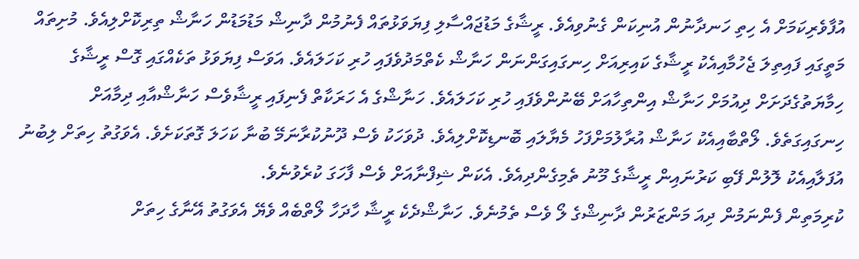އުފާވެރިކަމަށް އެ ހިތި ހަނދާނުން އުނިކަން ގެނުވިއެވެ. ރީޝާގެ މަޑުޖައްސާލި ފިޔަވަޅުތައް ފެނުމުން ދާނިޝް މަޑުމަޑުން ހަނާޝް ތިރިކޮށްލިއެވެ. މުށިތައް މަތީގައި ފައިތިލަ ޖެހުމާއިއެކު ރީޝާގެ ކައިރިއަށް ހިނގައިގަންނަން ހަނާޝް ކެތްމަދުވެފައި ހުރި ކަހަލައެވެ. އަވަސް ފިޔަވަޅު ތަކެއްގައި ގޮސް ރީޝާގެ ހިމާޔަތުގެދަށަށް ދިއުމަށް ހަނާޝް އިންތިހާއަށް ބޭނުންވެފައި ހުރި ކަހަލައެވެ. ހަނާޝްގެ އެ ހަރަކާތް ފެނިފައި ރީޝާވެސް ހަނާޝްއާއި ދިމާއަށް ހިނގައިގަތެވެ. ލޯތްބާއިއެކު ހަނާޝް އުރާލުމަށްފަހު މެޔާލައި ބޮނޑިކޮށްލިއެވެ. ދުވަހަކު ވެސް ދޫނުކުރާނަމޭ ބުނާ ކަހަލަ ގޮތަކަށެވެ. އެވަގުތު ހިތަށް ލިބުނު އުފަލާއިއެކު ލޮލުން ފޭބި ކަރުނައިން ރީޝާގެ މޫނު ތެމިގެންދިއެވެ. އެކަން ޝިފްނާއަށް ވެސް ފާހަގަ ކުރެވުނެވެ.
ކުރިމަތިން ފެންނަމުން ދިއަ މަންޒަރުން ދާނިޝްގެ ލޯ ވެސް ތެމުނެވެ. ހަނާޝްދެކެ ރީޝާ ހާދަހާ ލޯތްބެއް ވެޔޭ އެވަގުތު އޭނާގެ ހިތަށް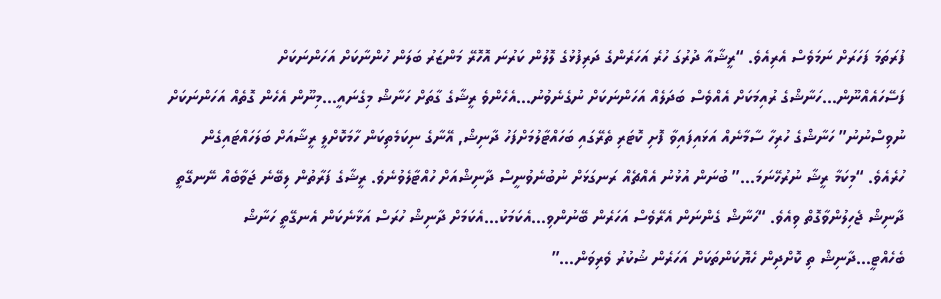ފުރަތަމަ ފަހަރަށް ނަމަވެސް އެރިއެވެ. “ރީޝާއާ ދުރުގަ ހުރެ އަހަރެންގެ ދަރިފުޅުގެ ލޮލުން ކަރުނަ އޮހޮރޭ މަންޒަރު ބަލަން ހުންނާކަށް އަހަންނަކަށް ފަސޭހައެއްނޫން…ހަނާޝްގެ ރުއިމަކަށް އެއްވެސް ބަދަލެއް އަހަންނަކަށް ނުގެނެވުނު…އެހެންވެ ރީޝާގެ ގާތަށް ހަނާޝް މިގެނައީ…މިނޫން އެހެން ގޮތެއް އަހަންނަކަށް ނުވިސްނުނު” ހަނާޝްގެ ހުރިހާ ސާމާނެއް އަޅައިފައިވާ ފޮށި ކޮޓަރި ތެރޭގައި ބަހައްޓާލުމަށްފަހު ދާނިޝް, އޭނާގެ ނިކަމެތިކަން ހާމަކޮށްލީ ރީޝާއަށް ބަލަހައްޓައިގެން ހުރެއެވެ. “މިކަމާ ރީޝާ ނުރުހޭނަމަ…” ބުނަން އުޅުނު އެއްޗެއް ރަނގަޅަށް ނުބުނެވުނީސް ދާނިޝްއަށް ހުއްޓާލެވުނެވެ. ރީޝާގެ ފަރާތުން ލިބޭނެ ޖަވާބެއް ނޭނގޭތީ ދާނިޝް ޖެހިލުންވާގޮތް ވިއެވެ. “ހަނާޝް ގެންނަން އެރޭވެސް އަހަރެން ބޭނުންވި…އެކަމަކު…އެކަމަށް ދާނިޝް ހުރަސް އަޅާނެކަން އެނގޭތީ ހަނާޝް ބެހެއްޓީ…ދާނިޝް ތި ކޮށްދިން ހެޔޮކަންތަކަށް އަހަރެން ޝުކުރު ވެރިވަން…”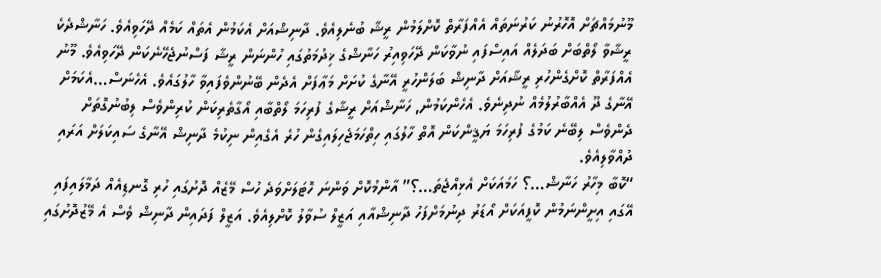މޫނުމައްޗަށް އޮހޮރުނު ކަރުނަތައް އެއްފަރާތް ކޮށްލަމުން ރީޝާ ބުނެލިއެވެ. ދާނިޝްއަށް އެކަމުން އެތައް ކަމެއް ދޭހަވިއެވެ. ހަނާޝްދެކެ ރީޝާވާ ލޯތްބަށް ބަދަލެއް އައިސްފައި ނުވާކަން ދޭހަވިއިރު ހަނާޝްގެ ޚިދުމަތުގައި ހުންނަން ރީޝާ ފަސްނުޖެހޭނެކަން ދޭހަވިއެވެ. މޫނު އެއްފަރާތް ކޮށްގެންހުރި ރީޝާއަށް ދާނިޝް ބަލަންހުރީ އޭނާގެ ކުށަށް މަޢާފަށް އެދެން ބޭނުންވެފައިވާ ހާލުގައެވެ. އެހެނަސް…އެކަމަށް އޭނާގެ ދޫ އެއްބާރުލުމެއް ނުދިނެވެ. އެހެންކަމުން, ހަނާޝްއަށް ރީޝާގެ ފުރިހަމަ ލޯތްބާއި އޯގާތެރިކަން ކުރިންވެސް ލިބުނުގޮތަށް ދެންވެސް ލިބޭނެ ކަމުގެ ފުރިހަމަ ޔަޤީންކަން އޮތް ހާލުގައި ހިތްހަމަޖެހިލައިގެން ހުރެ އެގެއިން ނިކުމެ ދާނިޝް އޭނާގެ ސައިކަލަށް އަރައި ދުއްވާލިއެވެ.
“ކޮބާ މިހާރު ހަނާޝް…؟ ހަމައަކަށް އެޅިއްޖެތަ…؟” އާންމުކޮށް ވަންނަ ހޮޓަލަށްވަދެ ހުސް މޭޒެއް ދޮށުގައި ހުރި ގޮނޑިއެއް ދަމާލައިފައި އޭގައި އިށީންނަމުން ކޮފީއަކަށް އޯޑަރު ދިނުމަށްފަހު ދާނިޝްއާއި އަޒީލް ސުވާލު ކޮށްލިއެވެ. އަޒީލް ފަދައިން ދާނިޝް ވެސް އެ މޭޒުދޮށުގައި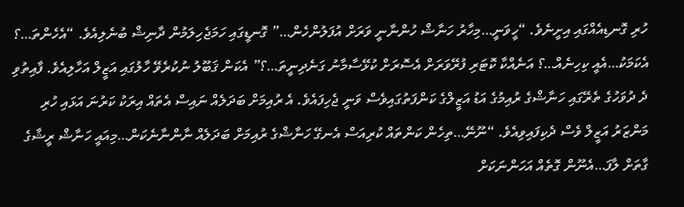ހުރި ގޮނޑިއެއްގައި އިށީނެވެ. “ހީވަނީ…މިހާރު ހަނާޝް ހުންނާނީ ވަރަށް އުފަލުންހެން…” ގޮނޑީގައި ހަމަޖެހިލަމުން ދާނިޝް ބުނެލިއެވެ. “އެހެންތަ…؟ އެކަމަކު…އެއީ ކިހިނެއް…؟ އަނެއްކާ ކޮޓަރި ފުރޭވަރަށް އެސޮރަށް ކުޅޭސާމާނު ގަނެދިނީތަ…؟” އެކަން ޤަބޫލު ނުކުރެވޭ ހާލުގައި އަޒީލް އަހާލިއެވެ. ފާއިތުވި ދެ ދުވަހުގެ ތެރޭގައި ހަނާޝްގެ ރުއިމުގެ އަޑު އަޒީލްގެ ކަންފަތުގައިވެސް ވަނީ ޖެހިފައެވެ. އެ ރުއިމަށް ބަދަލެއް ނައިސް އެތައް އިރަކު ކަރުނަ އަޅައި ހުރި މަންޒަރު އަޒީލް ވެސް ދެކިފައިވިއެވެ. “ނޫނޭ…ތިހެން ކަންތައް ކުރިއަސް އެނގޭ ހަނާޝްގެ ރުއިމަށް ބަދަލެއް ނާންނާނެކަން…މިއައީ ހަނާޝް ރީޝާގެ ގާތަށް ލާފަ…އެނޫން ގޮތެއް އަހަންނަކަށް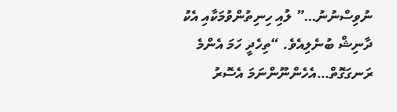ނުވިސްނުނު…” ލުއި ހިނިތުންވުމަކާއި އެކު ދާނިޝް ބުނެލިއެވެ. “ތިހެދީ ހަމަ އެންމެ ރަނގަގޮތް…އެހެންނޫންނަމަ އެސޮރު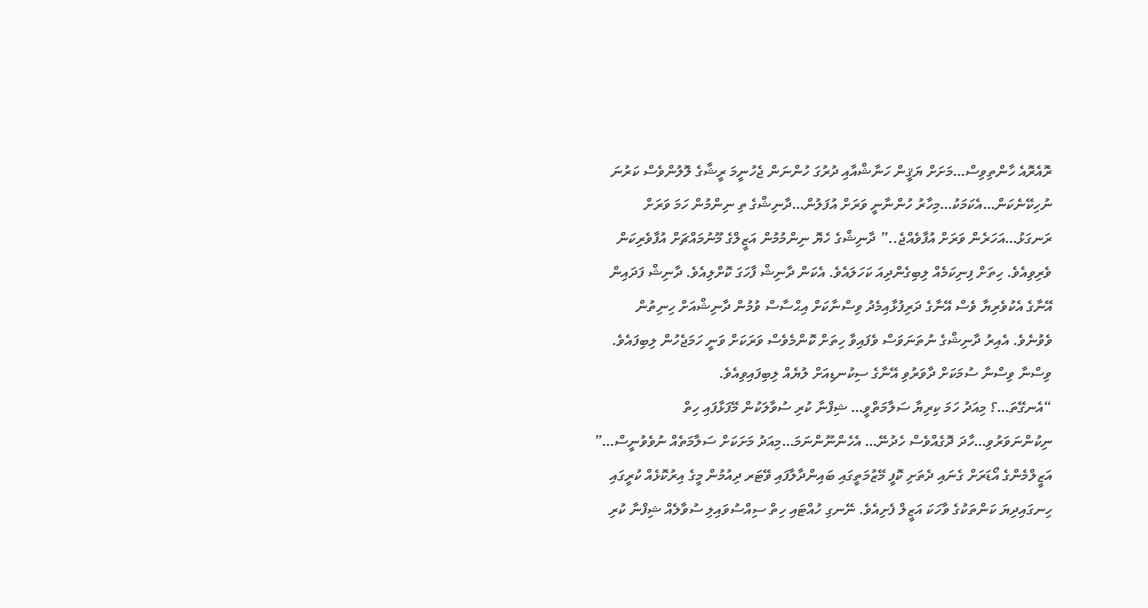ރޮއެރޮއެ ހާންތިވިސް…މަށަށް ޔަޤީން ހަނާޝްއާއި ދުރުގަ ހުންނަން ޖެހުނީމަ ރީޝާގެ ލޮލުންވެސް ކަރުނަ ނުހިކޭނެކަން…އެކަމަކު…މިހާރު ހުންނާނީ ވަރަށް އުފަލުން…ދާނިޝްގެ ތި ނިންމުން ހަމަ ވަރަށް ރަނގަޅު…އަހަރެން ވަރަށް އުފާވެއްޖެ..” ދާނިޝްގެ ހެޔޮ ނިންމުމުން އަޒީލްގެ މޫނުމައްޗަށް އުފާވެރިކަން ވެރިވިއެވެ. ހިތަށް ފިނިކަމެއް ލިބިގެންދިއަ ކަހަލައެވެ. އެކަން ދާނިޝް ފާހަގަ ކޮށްލިއެވެ. ދާނިޝް ފަދައިން އޭނާގެ އެކުވެރިޔާ ވެސް އޭނާގެ ދަރިފުޅާއިމެދު ވިސްނާކަށް އިޙްސާސް ވުމުން ދާނިޝްއަށް ހިނިތުން ވެވުނެވެ. އެއިރު ދާނިޝްގެ ނުތަނަވަސް ވެފައިވާ ހިތަށް ކޮންމެވެސް ވަރަކަށް ވަނީ ހަމަޖެހުން ލިބިފައެވެ. ވިސްނާ ވިސްނާ ސުމަކަށް ދާވަރުވި އޭނާގެ ސިކުނޑިއަށް ލުޔެއް ލިބިފައިވިއެވެ.
“އެނގޭތަ…؟ މިއަދު ހަމަ ކިރިޔާ ސަލާމަތްވީ… ޝިފްނާ ކުރި ސުވާލަކުން މޭފަޅާފައި ހިތް ނިކުންނަވަރުވި…ހާދަ ދޮގެއްވެސް ހެދުނޭ… އެހެންނޫންނަމަ…މިއަދު މަށަކަށް ސަލާމަތެއް ނުވެވުނީސް…” އަޒީލްމެންގެ އޯޑަރަށް ގެނައި ދެތަށި ކޮފީ މޭޒުމަތީގައި ބައިންދާލާފައި ވޭޓަރ ދިއުމުން މީގެ އިރުކޮޅެއް ކުރީގައި ހިނގައިދިޔަ ކަންތަކުގެ ވާހަކަ އަޒީލް ފެށިއެވެ. ނޭނގި ހުއްޓައި ހިތް ސިއްސުވައިލި ސުވާލެއް ޝިފްނާ ކުރި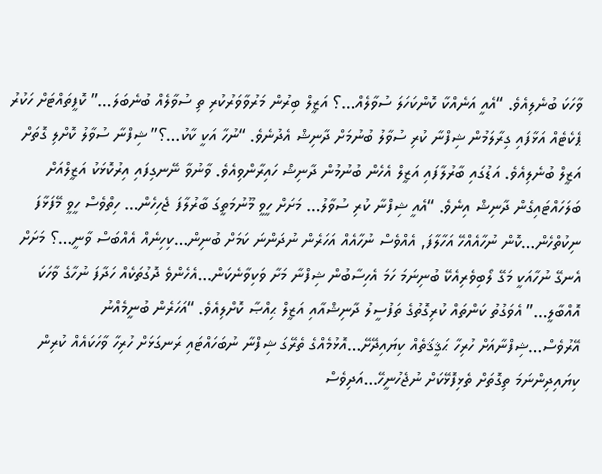ވާހަކަ ބުނެލިއެވެ. “އެއީ އަނެއްކާ ކޮންކަހަލަ ސުވާލެއް…؟ އަޒީލް ބިރުން މަރުވާވަރުކުރި ތި ސުވާލެއް ބުނެބަލަ…” ކޮފީތައްޓަށް ހަކުރު ޕެކެޓެއް އަޅާފައި ގިރާލަމުން ޝިފްނާ ކުރި ސުވާލު ބުނުމަށް ދާނިޝް އެދުނެވެ. “ނުހާ އަކީ ކާކު…؟” ޝިފްނާ ސުވާލު ކޮށްލި ގޮތަށް އަޒީލް ބުނެލިއެވެ. އަޑުގައި ބާރުލާފައި އަޒީލް އެހެން ބުނުމުން ދާނިޝް ހައިރާންވިއެވެ. ވާނުވާ ނޭނގިފައި އިރުކޮޅަކު އަޒީލްއަށް ބަލަހައްޓައިގެން ދާނިޝް އިނެވެ. “އެއީ ޝިފްނާ ކުރި ސުވާލު… މަށަށް ހީވީ މޫނުމަތީގަ ބާރުލާފަ ޖެހިހެން… ހިތްވެސް ހީވީ މޭފަޅާފަ ނިކުތްހެން…ކޮން ނުހާއެއްހޭ އަހާލާފަ, އެއްވެސް ނުހާއެއް އަހަރެން ނުދަންނަ ކަމަށް ބުނިން…ކިހިނެއް އެއްބަސް ވާނީ…؟ މަށަށް އެނގޭ ނުހާއަކީ މަގޭ ލޯބިވެރިއެކޭ ބުނިނަމަ ހަމަ އެހިސާބުން ޝިފްނާ މަށާ ވަކިވާނެކަން…އެހެންވެ ދޮގުތަކެއް ހަދާފަ ނުހާގެ ވާހަކަ އޮއްބާލީ…” އެވަގުތު ކަންތައް ކުރިގޮތުގެ ތަފުސީލު ދާނިޝްއާއި އަޒީލް ޙިއްޞާ ކޮށްލިއެވެ. “އަހަރެން ބުނީމެއްނު އޭރުވެސް…ޝިފްނާއަށް ހުރިހާ ޙަޤީޤަތެއް ކިޔައިދޭށޭ…އޮޅުމެއްގެ ތެރޭގަ ޝިފްނާ ނުބަހައްޓައި ރަނގަޅަށް ހުރިހާ ވާހަކައެއް ކުރިން ކިޔައިދިންނަމަ ތިގޮތަށް ތެޅިފޮޅޭކަށް ނުޖެހުނީހޭ…އަދިވެސް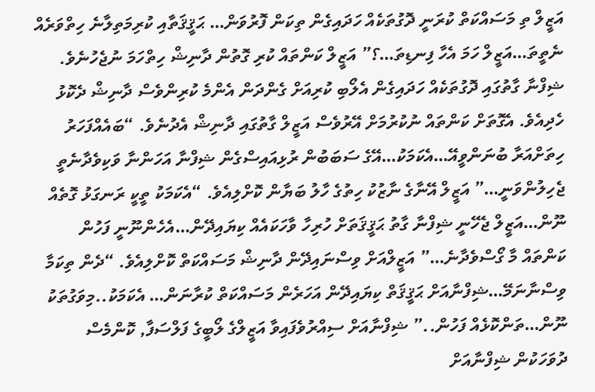އަޒީލް ތި މަސައްކަތް ކުރަނީ ދޮގުތަކެއް ހަދައިގެން ތިކަން ފޮރުވަން… ޙަޤީޤަތާއި ކުރިމަތިލާނެ ހިތްވަރެއް ނެތީތަ…އަޒީލް ހަމަ އެހާ ފިނޑިތަ…؟” އަޒީލް ކަންތައް ކުރި ގޮތުން ދާނިޝް ހިތްހަމަ ނުޖެހުނެވެ. ޝިފްނާ ގާތުގައި ދޮގުތަކެއް ހަދައިގެން އެލޯބި ކުރިއަށް ގެންދަން އެންމެ ކުރިންވެސް ދާނިޝް ދެކޮޅު ހެދިއެވެ. އެގޮތަށް ކަންތައް ނުކުރުމަށް އޭރުވެސް އަޒީލް ގާތުގައި ދާނިޝް އެދުނެވެ. “ބައެއްފަހަރު ހިތަށްއަރާ ބުނަންވީއޭ…އެކަމަކު…އޭގެ ސަބަބުން ރުޅިއައިސްގެން ޝިފްނާ އަހަންނާ ވަކިވެދާނެތީ ޖެހިލުންވަނީ…” އަޒީލް އޭނާގެ ނާޒުކު ހިތުގެ ހާލު ބަޔާން ކޮށްލިއެވެ. “އެކަމަކު ތީކީ ރަނގަޅު ގޮތެއް ނޫން…އަޒީލް ޖެހޭނީ ޝިފްނާ ގާތު ޙަޤީޤަތަށް ހުރިހާ ވާހަކައެއް ކިޔައިދޭން…އެހެންނޫނީ ފަހުން ކަންތައް މާ ގޯސްވެދާނެ…” އަޒީލްއަށް ވިސްނައިދޭން ދާނިޝް މަސައްކަތް ކޮށްލިއެވެ. “ދެން ތިކަމާ ވިސްނާނަމޭ…ޝިފްނާއަށް ޙަޤީޤަތް ކިޔައިދޭން އަހަރެން މަސައްކަތް ކުރާނަން… އެކަމަކު..މިވަގުތަކު ނޫން…ތަންކޮޅެއް ފަހުން..” ޝިފްނާއަށް ސިއްރުވެފައިވާ އަޒީލްގެ ލޯބީގެ ފަލްސަފާ, ކޮންމެސް ދުވަހަކުން ޝިފްނާއަށް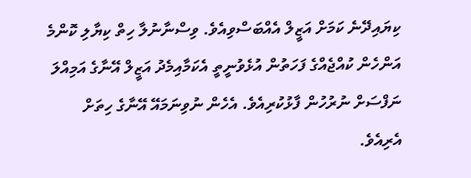ކިޔައިދޭނެ ކަމަށް އަޒީލް އެއްބަސްވިއެވެ. ވިސްނާނުލާ ހިތް ކިޔާލި ކޮންމެ އަންހެން ކުއްޖެއްގެ ފަހަތުން އުޅެވުނީތީ އެކަމާއިމެދު އަޒީލް އޭނާގެ އަމިއްލަ ނަފްސަށް ނުރުހުން ފާޅުކުރިއެވެ. އެހެން ނުވިނަމައޭ އޭނާގެ ހިތަށް އެރިއެވެ.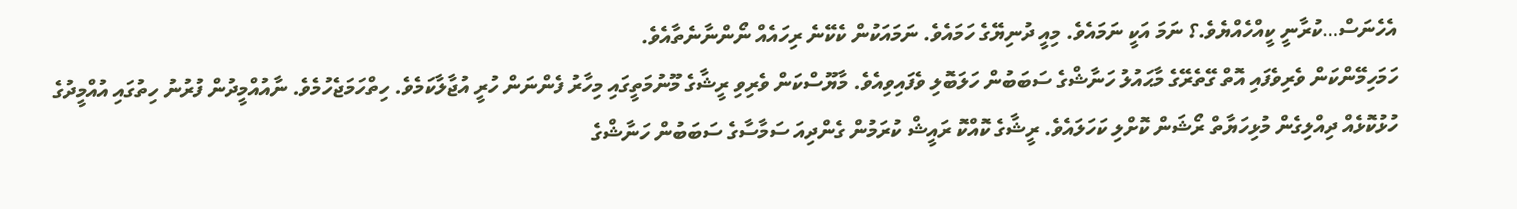އެހެނަސް…ކުރާނީ ކީއްހެއްޔެވެ.؟ ނަމަ އަކީ ނަމައެވެ. މިއީ ދުނިޔޭގެ ހަމައެވެ. ނަމައަކުން ކެކޭނެ ރިހައެއް ނޯންނާނެތާއެވެ.
ހަމަހިމޭންކަން ވެރިވެފައި އޮތް ގޭތެރޭގެ މާޙައުލު ހަނާޝްގެ ސަބަބުން ހަލަބޮލި ވެފައިވިއެވެ. މާޔޫސްކަން ވެރިވި ރީޝާގެ މޫނުމަތީގައި މިހާރު ފެންނަން ހުރީ އުޖާލާކަމެވެ. ހިތްހަމަޖެހުމެވެ. ނާއުއްމީދުން ފުރުނު ހިތުގައި އުއްމީދުގެ ހުޅުކޮޅެއް ދިއްލިގެން މުޅިހަޔާތް ރޯޝަން ކޮށްލި ކަހަލައެވެ. ރީޝާގެ ކޮއްކޮ ރައީޝް ކުރަމުން ގެންދިއަ ސަމާސާގެ ސަބަބުން ހަނާޝްގެ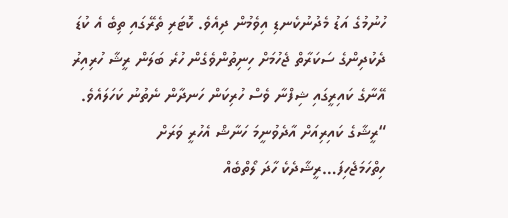ހުނުމުގެ އަޑު މެދުނުކެނޑި އިވެމުން ދިއެވެ. ކޮޓަރި ތެރޭގައި ތިބެ އެ ކުޑަ ދެކުދިންގެ ސަކަރާތް ޖެހުމަށް ހިނިތުންވެގެން ހުރެ ބަލަން ރީޝާ ހުރިއިރު އޭނާގެ ކައިރީގައި ޝިފްނާ ވެސް ހުރިކަން ހަނދާން ނެތުނު ކަހަލައެވެ. “ރީޝާގެ ކައިރިއަށް އާދެވުނީމަ ހަނާޝް އެހުރީ ވަރަށް ހިތްހަމަޖެހިފަ…ރީޝާދެކެ ހާދަ ލޯތްބެއް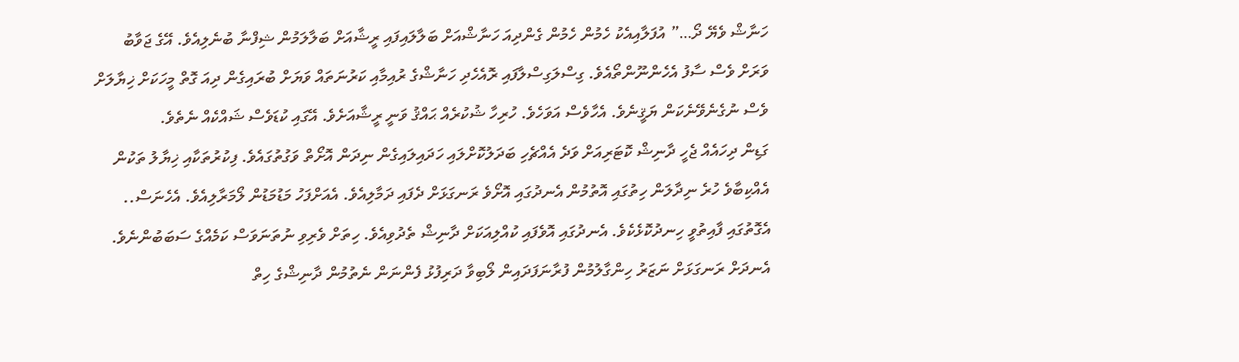ހަނާޝް ވެޔޭ ދޯ…” އުފަލާއިއެކު ހެމުން ހެމުން ގެންދިއަ ހަނާޝްއަށް ބަލާލައިފައި ރީޝާއަށް ބަލާލަމުން ޝިފްނާ ބުނެލިއެވެ. އޭގެ ޖަވާބު ވަރަށް ވެސް ސާފު އެހެންނޫންތޯއެވެ. ގިސްލަގިސްލާފައި ރޮއެހެދި ހަނާޝްގެ ރުއިމާއި ކަރުނަތައް ވަޔަށް ބުރައިގެން ދިއަ ގޮތް މީހަކަށް ޚިޔާލަށް ވެސް ނުގެނެވޭނެކަން ޔަޤީނެވެ. އެހާވެސް އަވަހެވެ. ހުރިހާ ޝުކުރެއް ޙައްޤު ވަނީ ރީޝާއަށެވެ. އޭގައި ކުޑަވެސް ޝައްކެއް ނެތެވެ.
ގަޑިން ދިހައެއް ޖެހީ ދާނިޝް ކޮޓަރިއަށް ވަދެ އެއްޗެހި ބަދަލުކޮށްލައި ހަދައިލައިގެން ނިދަން އޮށޯތް ވަގުތުގައެވެ. ފިކުރުތަކާއި ޚިޔާލު ތަކުން އެއްކިބާވެ ހުރެ ނިދާލަން ހިތުގައި އޮތުމުން އެނދުގައި އޮށޯވެ ރަނގަޅަށް ދެފައި ދަމާލިއެވެ. އެއަށްފަހު މަޑުމަޑުން ލޯމަރާލިއެވެ. އެހެނަސް.. އެގޮތުގައި ފާއިތުވީ ހިނދުކޮޅެކެވެ. އެނދުގައި އޮވެފައި ކުއްލިއަކަށް ދާނިޝް ތެދުވިއެވެ. ހިތަށް ވެރިވި ނުތަނަވަސް ކަމެއްގެ ސަބަބުންނެވެ. އެނދަށް ރަނގަޅަށް ނަޒަރު ހިންގާލުމުން ފުރާނަފަދައިން ލޯބިވާ ދަރިފުޅު ފެންނަން ނެތުމުން ދާނިޝްގެ ހިތް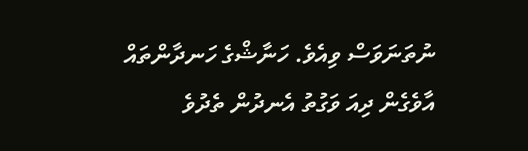ނުތަނަވަސް ވިއެވެ. ހަނާޝްގެ ހަނދާންތައް އާވެގެން ދިއަ ވަގުތު އެނދުން ތެދުވެ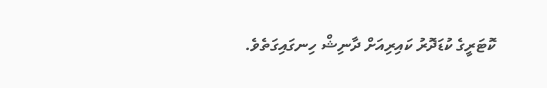ކޮޓަރީގެ ކުޑަދޮރު ކައިރިއަށް ދާނިޝް ހިނގައިގަތެވެ.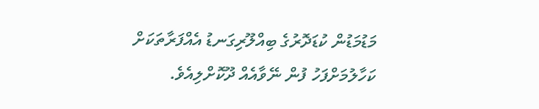މަޑުމަޑުން ކުޑަދޮރުގެ ބިއްލޫރިގަނޑު އެއްފަރާތަކަށް ކަހާލުމަށްފަހު ފުން ނޭވާއެއް ދޫކޮށްލިއެވެ.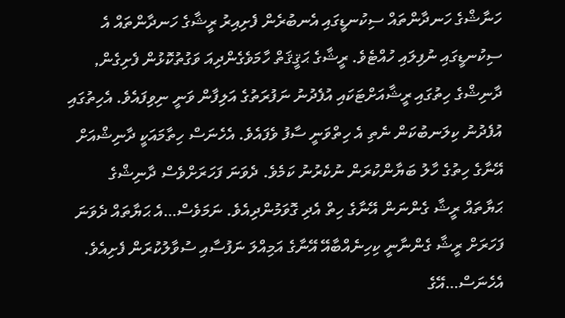ހަނާޝްގެ ހަނދާންތައް ސިކުނޑީގައި އެނބުރެން ފެށިއިރު ރީޝާގެ ހަނދާންތައް އެ ސިކުނޑީގައި ނުފިލައި ހުއްޓެވެ. ރީޝާގެ ޙަޤީޤަތް ހާމަވެގެންދިއަ ވަގުތުކޮޅުން ފެށިގެން, ދާނިޝްގެ ހިތުގައި ރީޝާއަށްޓަކައި އުފެދުނު ނަފުރަތުގެ އަލިފާން ވަނީ ނިވިފައެވެ. އެހިތުގައި އުފެދުނު ކިލަނބުކަން ނެތި އެ ހިތްވަނީ ސާފު ވެފައެވެ. އެހެނަސް ހިތާމައަކީ ދާނިޝްއަށް އޭނާގެ ހިތުގެ ހާލު ބަޔާންކުރަން ނުކެރުނު ކަމެވެ. ދެވަނަ ފަހަރަށްވެސް ދާނިޝްގެ ޙަޔާތައް ރީޝާ ގެންނަން އޭނާގެ ހިތް އެދި ގޮވަމުންދިއެވެ. ނަމަވެސް…އެ ޙަޔާތައް ދެވަނަ ފަހަރަށް ރީޝާ ގެންނާނީ ކިހިނެއްބާއޭ އޭނާގެ އަމިއްލަ ނަފުސާއި ސުވާލުކުރަން ފެށިއެވެ. އެހެނަސް…އޭގެ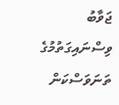ޖަވާބު ވިސްނައިގަތުމުގެ ތަނަވަސްކަން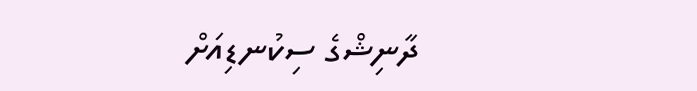ދާނިޝްގެ ސިކުނޑިއަށް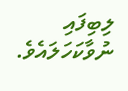ލިބިފައި ނުވާކަހަލައެވެ.